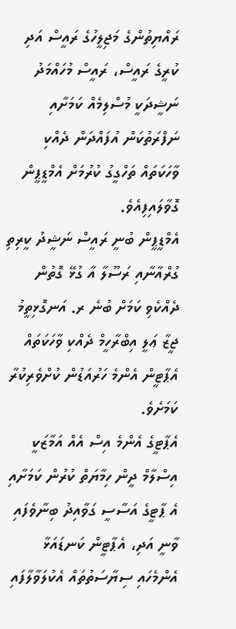ރައްޔިތުންގެ މަޖިލީހުގެ ރައީސް އަދި ކުރީގެ ރައީސް، ރައީސް މުހައްމަދު ނަޝީދަކީ މުސްލިމެއް ކަމަށާއި ނަފްރަތުކަން އުފައްދަން ދެއްކި ވާހަކަތައް ތަހްގީގު ކުރުމަށް އެމްޑީޕީން ގޮވާލައިފިއެވެ.
އެމްޑީޕީން ބުނީ ރައީސް ނަޝީދު ކީރިތި ގުރްއާނާއި ރަސޫލާ އާ ގުޅޭ ގޮތުން ދެއްކެވި ކަމަށް ބުނެ ރ. އަނގޮޅިތީމު ޖީޒާ ޢަލީ އިބްރާހީމް ދެއްކި ވާހަކަތައް އެޕާޓީން އެންމެ ހަރުއަޑުން ކުށްވެރިކުރާ ކަމަށެވެ.
އެޕާޓީގެ އެންމެ އިސް އެއް އަމާޒަކީ އިސްލާމް ދީން ހިމާޔަތް ކުރުން ކަމަށާއި އެ ޕާޓީގެ އަސާސީ ގަވާއިދު ބިނާވެފައި ވާނީ އަދި، އެޕާޓީން ކަނޑައަޅާ އެންމެހައި ސިޔާސަތުތައް އެކުލަވާލާފައި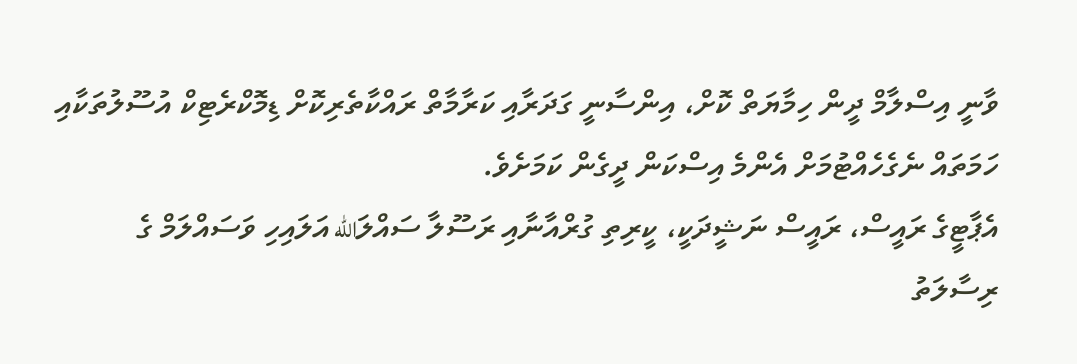ވާނީ އިސްލާމް ދީން ހިމާޔަތް ކޮށް، އިންސާނީ ގަދަރާއި ކަރާމާތް ރައްކާތެރިކޮށް ޑިމޮކްރެޓިކް އުސޫލުތަކާއި ހަމަތައް ނެގެހެއްޓުމަށް އެންމެ އިސްކަން ދީގެން ކަމަށެވެ.
އެޕާޓީގެ ރައީސް، ރައީސް ނަޝީދަކީ، ކީރިތި ގުރްއާނާއި ރަސޫލާ ސައްލަالله އަލައިހި ވަސައްލަމް ގެ ރިސާލަތު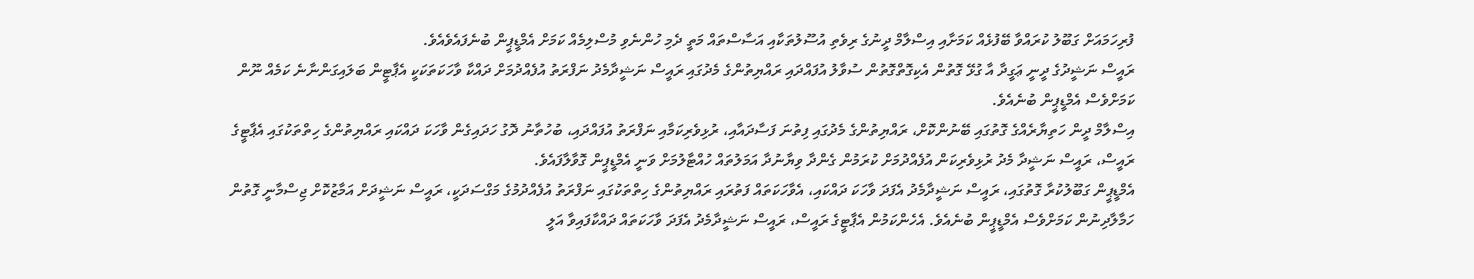ފުރިހަމައަށް ގަބޫލު ކުރައްވާ ބޭފުޅެއް ކަމަށާއި އިސްލާމް ދީނުގެ ރިވެތި އުސޫލުތަކާއި އަސާސްތައް މަތީ ދެމި ހުންނެވި މުސްލިމެއް ކަމަށް އެމްޑީޕީން ބުނެފައެވެއެވެ.
ރައީސް ނަޝީދުގެ ދީނީ ޢަގީދާ އާ ގުޅޭ ގޮތުން އެކިގޮތްގޮތުން ސުވާލު އުފައްދައި ރައްޔިތުންގެ މެދުގައި ރައީސް ނަޝީދާމެދު ނަފްރަތު އުފެއްދުމަށް ދައްކާ ވާހަކަތަކަކީ އެޕާޓީން ބަލައިގަންނާނެ ކަމެއް ނޫން ކަމަށްވެސް އެމްޑީޕީން ބުނެއެވެ.
އިސްލާމް ދީން ހަތިޔާރެއްގެ ގޮތުގައި ބޭނުންކޮށް، ރައްޔިތުންގެ މެދުގައި ފިތުނަ ފަސާދައާއި، ރުޅިވެރިކަމާއި ނަފްރަތު އުފައްދައި، ބުހުތާނު ދޮގު ހަދައިގެން ވާހަކަ ދައްކައި ރައްޔިތުންގެ ހިތްތަކުގައި އެޕާޓީގެ ރައީސް، ރައީސް ނަޝީދާ މެދު ރުޅިވެރިކަން އުފެއްދުމަށް ކުރަމުން ގެންދާ ވިޔާނުދާ އަމަލުތައް ހުއްޓާލުމަށް ވަނީ އެމްޑީޕީން ގޮވާލާފައެވެ.
އެމްޑީޕީން ގަބޫލުކުރާ ގޮތުގައި، ރައީސް ނަޝީދާމެދު އެފަދަ ވާހަކަ ދައްކައި، އެވާހަކަތައް ފަތުރައި ރައްޔިތުންގެ ހިތްތަކުގައި ނަފްރަތު އުފެއްދުމުގެ މަގްސަދަކީ، ރައީސް ނަޝީދަށް އަމާޒުކޮށް ޖިސްމާނީ ގޮތުން ހަމާލާދިނުން ކަމަށްވެސް އެމްޑީޕީން ބުނެއެވެ. އެހެންކަމުން އެޕާޓީގެ ރައީސް، ރައީސް ނަޝީދާމެދު އެފަދަ ވާހަކަތައް ދައްކާފައިވާ އަލީ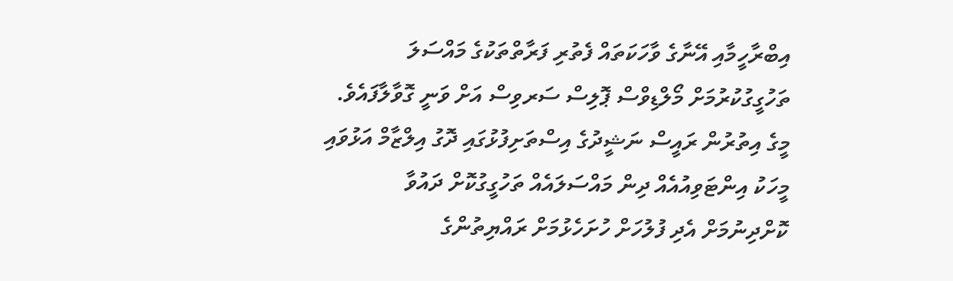އިބްރާހީމާއި އޭނާގެ ވާހަކަތައް ފެތުރި ފަރާތްތަކުގެ މައްސަލަ ތަހުގީގުކުރުމަށް މޯލްޑިވްސް ޕޮލިސް ސަރވިސް އަށް ވަނީ ގޮވާލާފައެވެ.
މީގެ އިތުރުން ރައީސް ނަޝީދުގެ އިސްތަށިފުޅުގައި ދޮގު އިލްޒާމް އަޅުވައި މީހަކު އިންޓަވިއުއެއް ދިން މައްސަލައެއް ތަހުގީގުކޮށް ދައުވާ ކޮށްދިނުމަށް އެދި ފުލުހަށް ހުށަހެޅުމަށް ރައްޔިތުންގެ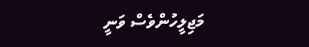މަޖިލީހުންވެސް ވަނީ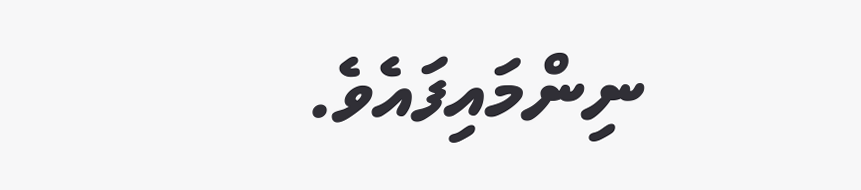ނިންމައިފައެވެ.